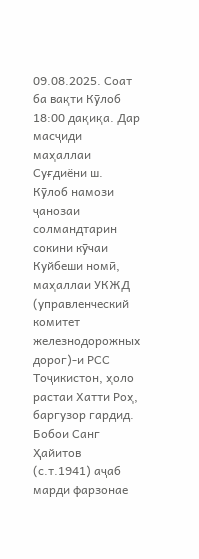09.08.2025. Соат ба вақти Кӯлоб 18:00 дақиқа. Дар масҷиди маҳаллаи Суғдиёни ш. Кӯлоб намози ҷанозаи солмандтарин сокини кӯчаи Куйбеши номӣ, маҳаллаи УКЖД (управленческий комитет железнодорожных дорог)-и РСС Тоҷикистон, ҳоло растаи Хатти Роҳ, баргузор гардид. Бобои Санг Ҳайитов (с.т.1941) аҷаб марди фарзонае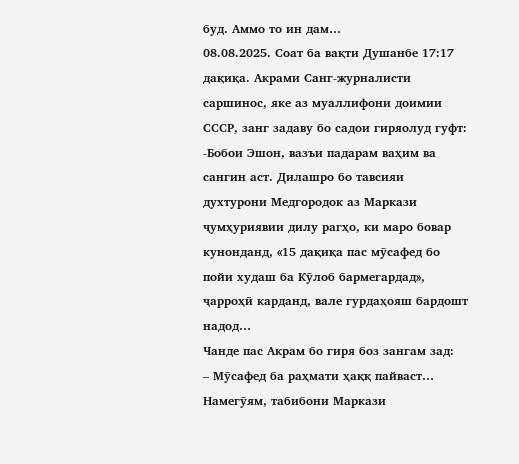буд. Аммо то ин дам…
08.08.2025. Соат ба вақти Душанбе 17:17 дақиқа. Акрами Санг-журналисти саршинос, яке аз муаллифони доимии СССР, занг задаву бо садои гиряолуд гуфт:
-Бобои Эшон, вазъи падарам ваҳим ва сангин аст. Дилашро бо тавсияи духтурони Медгородок аз Маркази ҷумҳуриявии дилу рагҳо, ки маро бовар кунонданд, «15 дақиқа пас мӯсафед бо пойи худаш ба Кӯлоб бармегардад», ҷарроҳӣ карданд, вале гурдаҳояш бардошт надод…
Чанде пас Акрам бо гиря боз зангам зад:
– Мӯсафед ба раҳмати ҳаққ пайваст…
Намегӯям, табибони Маркази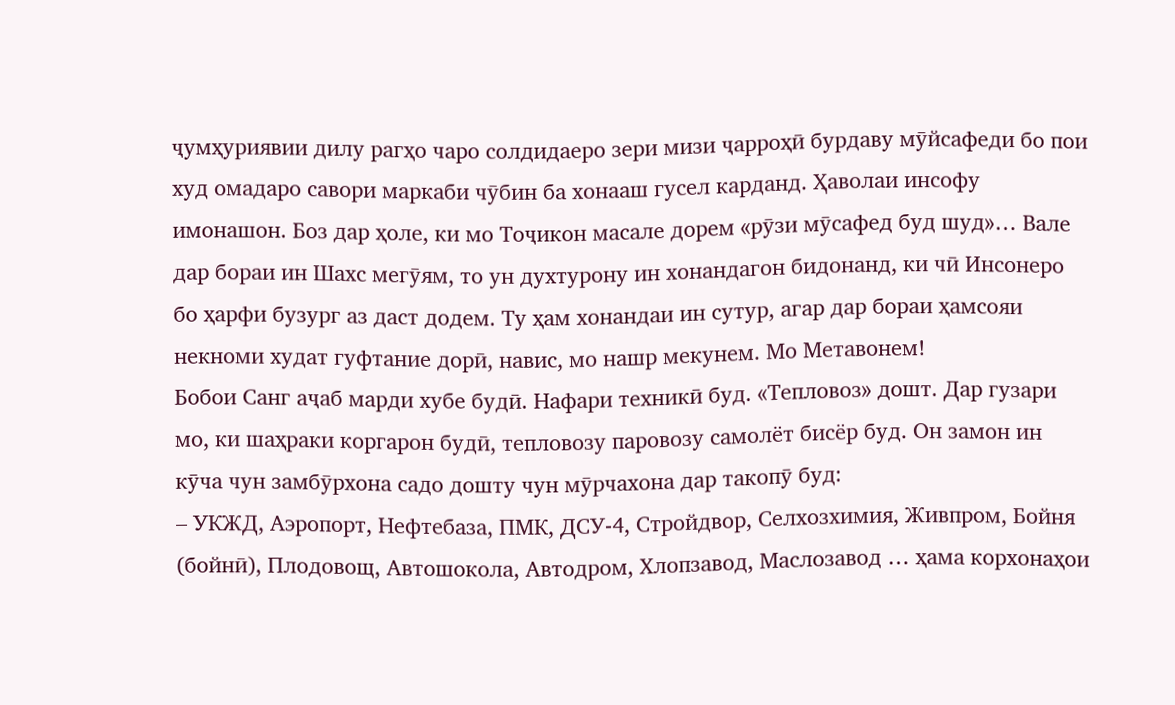ҷумҳуриявии дилу рагҳо чаро солдидаеро зери мизи ҷарроҳӣ бурдаву мӯйсафеди бо пои худ омадаро савори маркаби чӯбин ба хонааш гусел карданд. Ҳаволаи инсофу имонашон. Боз дар ҳоле, ки мо Тоҷикон масале дорем «рӯзи мӯсафед буд шуд»… Вале дар бораи ин Шахс мегӯям, то ун духтурону ин хонандагон бидонанд, ки чӣ Инсонеро бо ҳарфи бузург аз даст додем. Ту ҳам хонандаи ин сутур, агар дар бораи ҳамсояи некноми худат гуфтание дорӣ, навис, мо нашр мекунем. Мо Метавонем!
Бобои Санг аҷаб марди хубе будӣ. Нафари техникӣ буд. «Тепловоз» дошт. Дар гузари мо, ки шаҳраки коргарон будӣ, тепловозу паровозу самолёт бисёр буд. Он замон ин кӯча чун замбӯрхона садо дошту чун мӯрчахона дар такопӯ буд:
– УКЖД, Аэропорт, Нефтебаза, ПМК, ДСУ-4, Стройдвор, Селхозхимия, Живпром, Бойня (бойнӣ), Плодовощ, Автошокола, Автодром, Хлопзавод, Маслозавод … ҳама корхонаҳои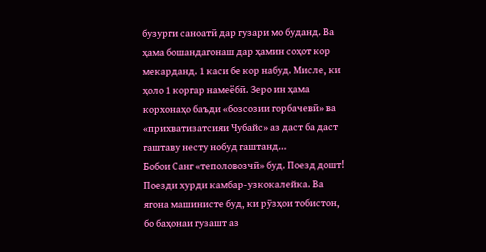бузурги саноатӣ дар гузари мо буданд. Ва ҳама бошандагонаш дар ҳамин соҳот кор мекарданд. 1 каси бе кор набуд. Мисле, ки ҳоло 1 коргар намеёбӣ. Зеро ин ҳама корхонаҳо баъди «бозсозии горбачевӣ» ва «прихватизатсияи Чубайс» аз даст ба даст гаштаву несту нобуд гаштанд…
Бобои Санг «теполовозчӣ» буд. Поезд дошт! Поезди хурди камбар-узкокалейка. Ва ягона машинисте буд, ки рӯзҳои тобистон, бо баҳонаи гузашт аз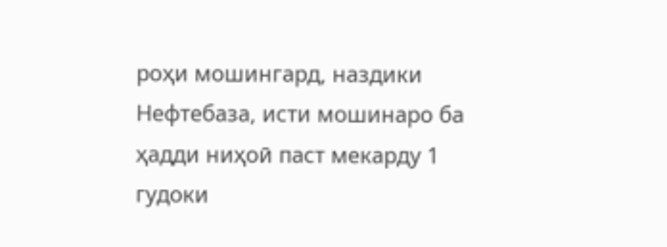роҳи мошингард, наздики Нефтебаза, исти мошинаро ба ҳадди ниҳоӣ паст мекарду 1 гудоки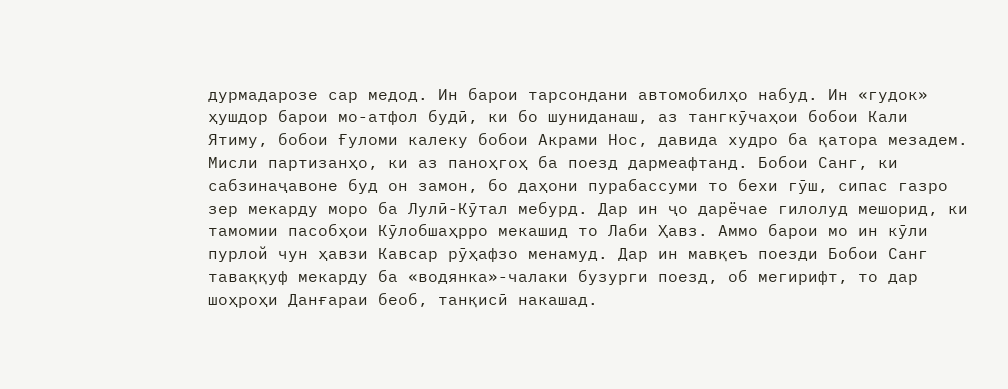дурмадарозе сар медод. Ин барои тарсондани автомобилҳо набуд. Ин «гудок» ҳушдор барои мо-атфол будӣ, ки бо шуниданаш, аз тангкӯчаҳои бобои Кали Ятиму, бобои Ғуломи калеку бобои Акрами Нос, давида худро ба қатора мезадем. Мисли партизанҳо, ки аз паноҳгоҳ ба поезд дармеафтанд. Бобои Санг, ки сабзинаҷавоне буд он замон, бо даҳони пурабассуми то бехи гӯш, сипас газро зер мекарду моро ба Лулӣ-Кӯтал мебурд. Дар ин ҷо дарёчае гилолуд мешорид, ки тамомии пасобҳои Кӯлобшаҳрро мекашид то Лаби Ҳавз. Аммо барои мо ин кӯли пурлой чун ҳавзи Кавсар рӯҳафзо менамуд. Дар ин мавқеъ поезди Бобои Санг таваққуф мекарду ба «водянка»-чалаки бузурги поезд, об мегирифт, то дар шоҳроҳи Данғараи беоб, танқисӣ накашад.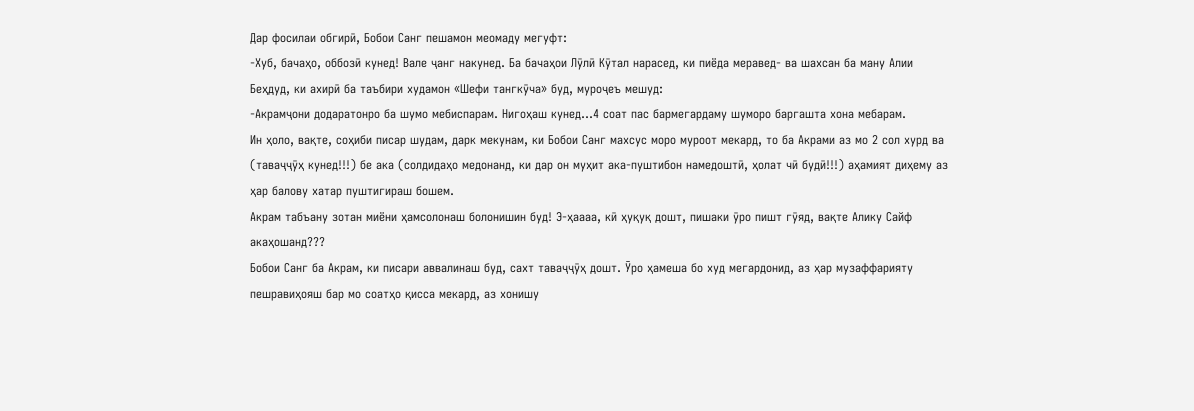Дар фосилаи обгирӣ, Бобои Санг пешамон меомаду мегуфт:
-Хуб, бачаҳо, оббозӣ кунед! Вале ҷанг накунед. Ба бачаҳои Лӯлӣ Кӯтал нарасед, ки пиёда меравед- ва шахсан ба ману Алии Беҳдуд, ки ахирӣ ба таъбири худамон «Шефи тангкӯча» буд, муроҷеъ мешуд:
-Акрамҷони додаратонро ба шумо мебиспарам. Нигоҳаш кунед…4 соат пас бармегардаму шуморо баргашта хона мебарам.
Ин ҳоло, вақте, соҳиби писар шудам, дарк мекунам, ки Бобои Санг махсус моро муроот мекард, то ба Акрами аз мо 2 сол хурд ва (таваҷҷӯҳ кунед!!!) бе ака (солдидаҳо медонанд, ки дар он муҳит ака-пуштибон намедоштӣ, ҳолат чӣ будӣ!!!) аҳамият диҳему аз ҳар балову хатар пуштигираш бошем.
Акрам табъану зотан миёни ҳамсолонаш болонишин буд! Э-ҳаааа, кӣ ҳуқуқ дошт, пишаки ӯро пишт гӯяд, вақте Алику Сайф акаҳошанд???
Бобои Санг ба Акрам, ки писари аввалинаш буд, сахт таваҷҷӯҳ дошт. Ӯро ҳамеша бо худ мегардонид, аз ҳар музаффарияту пешравиҳояш бар мо соатҳо қисса мекард, аз хонишу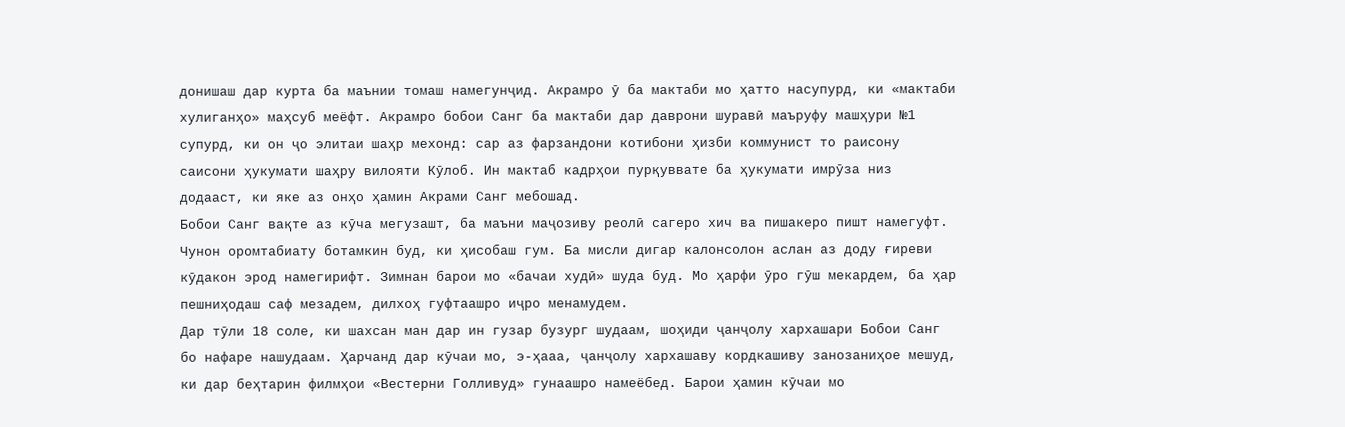донишаш дар курта ба маънии томаш намегунҷид. Акрамро ӯ ба мактаби мо ҳатто насупурд, ки «мактаби хулиганҳо» маҳсуб меёфт. Акрамро бобои Санг ба мактаби дар даврони шуравӣ маъруфу машҳури №1 супурд, ки он ҷо элитаи шаҳр мехонд: сар аз фарзандони котибони ҳизби коммунист то раисону саисони ҳукумати шаҳру вилояти Кӯлоб. Ин мактаб кадрҳои пурқуввате ба ҳукумати имрӯза низ додааст, ки яке аз онҳо ҳамин Акрами Санг мебошад.
Бобои Санг вақте аз кӯча мегузашт, ба маъни маҷозиву реолӣ сагеро хич ва пишакеро пишт намегуфт. Чунон оромтабиату ботамкин буд, ки ҳисобаш гум. Ба мисли дигар калонсолон аслан аз доду ғиреви кӯдакон эрод намегирифт. Зимнан барои мо «бачаи худӣ» шуда буд. Мо ҳарфи ӯро гӯш мекардем, ба ҳар пешниҳодаш саф мезадем, дилхоҳ гуфтаашро иҷро менамудем.
Дар тӯли 18 соле, ки шахсан ман дар ин гузар бузург шудаам, шоҳиди ҷанҷолу хархашари Бобои Санг бо нафаре нашудаам. Ҳарчанд дар кӯчаи мо, э-ҳааа, ҷанҷолу хархашаву кордкашиву занозаниҳое мешуд, ки дар беҳтарин филмҳои «Вестерни Голливуд» гунаашро намеёбед. Барои ҳамин кӯчаи мо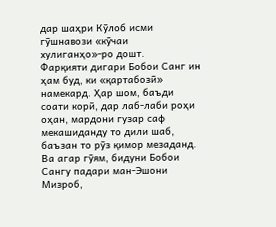дар шаҳри Кӯлоб исми гӯшнавози «кӯчаи хулиганҳо»-ро дошт.
Фарқияти дигари Бобои Санг ин ҳам буд, ки «қартабозӣ» намекард. Ҳар шом, баъди соати корӣ, дар лаб-лаби роҳи оҳан, мардони гузар саф мекашиданду то дили шаб, баъзан то рӯз қимор мезаданд. Ва агар гӯям, бидуни Бобои Сангу падари ман-Эшони Мизроб,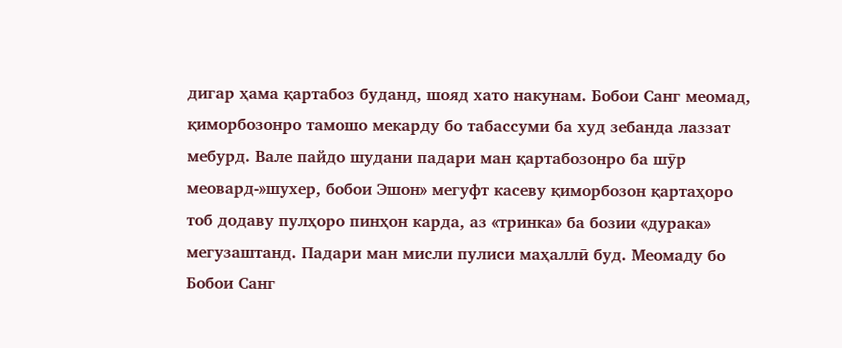дигар ҳама қартабоз буданд, шояд хато накунам. Бобои Санг меомад, қиморбозонро тамошо мекарду бо табассуми ба худ зебанда лаззат мебурд. Вале пайдо шудани падари ман қартабозонро ба шӯр меовард-»шухер, бобои Эшон» мегуфт касеву қиморбозон қартаҳоро тоб додаву пулҳоро пинҳон карда, аз «тринка» ба бозии «дурака» мегузаштанд. Падари ман мисли пулиси маҳаллӣ буд. Меомаду бо Бобои Санг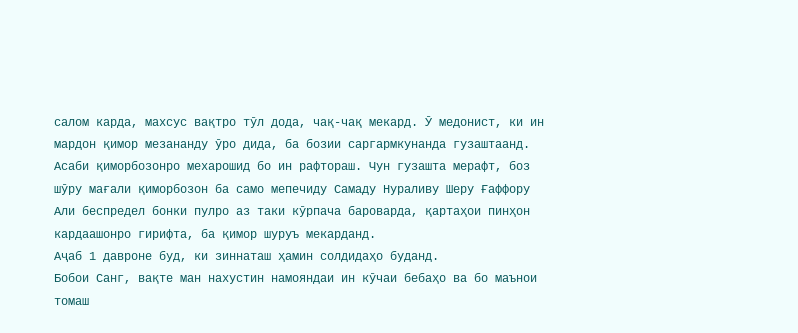салом карда, махсус вақтро тӯл дода, чақ-чақ мекард. Ӯ медонист, ки ин мардон қимор мезананду ӯро дида, ба бозии саргармкунанда гузаштаанд. Асаби қиморбозонро мехарошид бо ин рафтораш. Чун гузашта мерафт, боз шӯру мағали қиморбозон ба само мепечиду Самаду Нураливу Шеру Ғаффору Али беспредел бонки пулро аз таки кӯрпача бароварда, қартаҳои пинҳон кардаашонро гирифта, ба қимор шуруъ мекарданд.
Аҷаб 1 давроне буд, ки зиннаташ ҳамин солдидаҳо буданд.
Бобои Санг, вақте ман нахустин намояндаи ин кӯчаи бебаҳо ва бо маънои томаш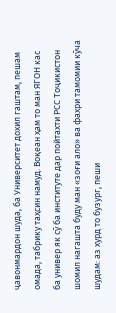ҷавонмардон шуда, ба Университет дохил гаштам, пешам омада, табрику таҳсин намуд. Воқеан ҳам то ман ЯГОН кас ба универ як сӯ ба институте дар пойтахти РСС Тоҷикистон шомил нагашта буду ман «зоғи ало» ва фахри тамомии кӯча шудам: аз хурд то бузург, пеши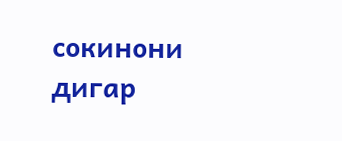сокинони дигар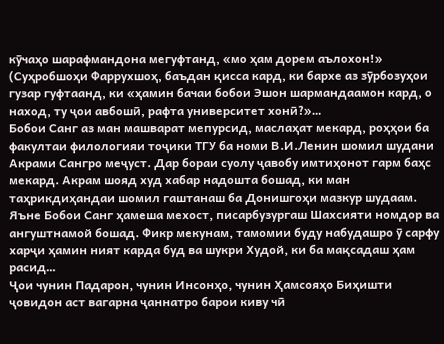кӯчаҳо шарафмандона мегуфтанд, «мо ҳам дорем аълохон!» (Суҳробшоҳи Фаррухшоҳ, баъдан қисса кард, ки бархе аз зӯрбозуҳои гузар гуфтаанд, ки «ҳамин бачаи бобои Эшон шармандаамон кард, о наход, ту ҷои авбошӣ, рафта университет хонӣ?»…
Бобои Санг аз ман машварат мепурсид, маслаҳат мекард, роҳҳои ба факултаи филологияи тоҷики ТГУ ба номи В.И.Ленин шомил шудани Акрами Сангро меҷуст. Дар бораи суолу ҷавобу имтиҳонот гарм баҳс мекард. Акрам шояд худ хабар надошта бошад, ки ман таҳрикдиҳандаи шомил гаштанаш ба Донишгоҳи мазкур шудаам.
Яъне Бобои Санг ҳамеша мехост, писарбузургаш Шахсияти номдор ва ангуштнамой бошад. Фикр мекунам, тамомии буду набудашро ӯ сарфу харҷи ҳамин ният карда буд ва шукри Худой, ки ба мақсадаш ҳам расид…
Ҷои чунин Падарон, чунин Инсонҳо, чунин Ҳамсояҳо Биҳишти ҷовидон аст вагарна ҷаннатро барои киву чӣ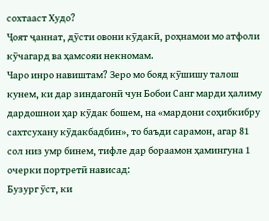сохтааст Худо?
Ҷоят ҷаннат, дӯсти овони кӯдакӣ, роҳнамои мо атфоли кӯчагард ва ҳамсояи некномам.
Чаро инро навиштам? Зеро мо бояд кӯшишу талош кунем, ки дар зиндагонӣ чун Бобои Санг марди ҳалиму дардошнои ҳар кӯдак бошем, на «мардони соҳибкибру сахтсухану кӯдакбадбин», то баъди сарамон, агар 81 сол низ умр бинем, тифле дар бораамон ҳамингуна 1 очерки портретӣ нависад:
Бузург ӯст, ки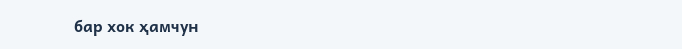бар хок ҳамчун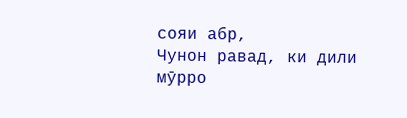сояи абр,
Чунон равад, ки дили мӯрро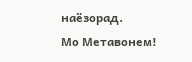наёзорад.
Мо Метавонем!